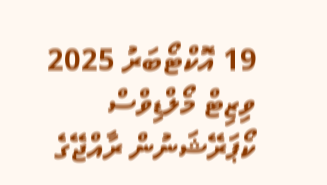19 އޮކްޓޯބަރު 2025
ވިޒިޓް މޯލްޑިވްސް ކޯޕަރޭޝަނުން ރާއްޖޭގެ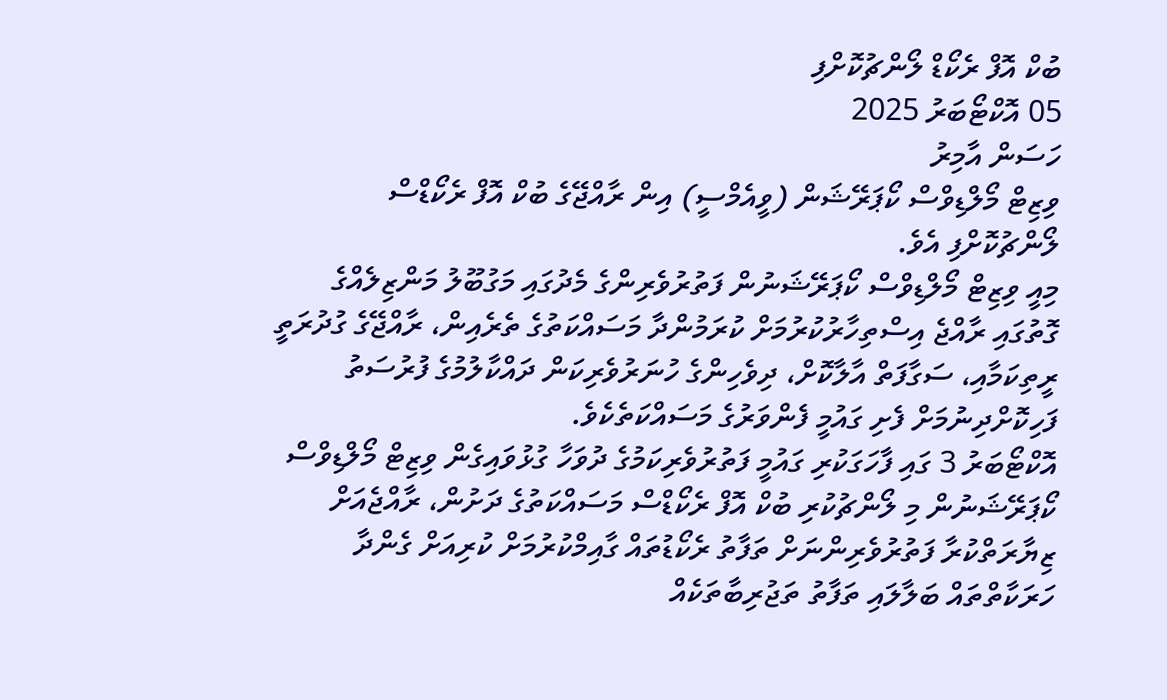ބުކް އޮފް ރެކޯޑް ލޯންޗުކޮށްފި
05 އޮކްޓޯބަރު 2025
ހަސަން އާމިރު
ވިޒިޓް މޯލްޑިވްސް ކޯޕަރޭޝަން (ވީއެމްސީ) އިން ރާއްޖޭގެ ބުކް އޮފް ރެކޯޑްސް ލޯންޗުކޮށްފި އެވެ.
މިއީ ވިޒިޓް މޯލްޑިވްސް ކޯޕަރޭޝަނުން ފަތުރުވެރިންގެ މެދުގައި މަގުބޫލު މަންޒިލެއްގެ ގޮތުގައި ރާއްޖެ އިސްތިހާރުކުރުމަށް ކުރަމުންދާ މަސައްކަތުގެ ތެރެއިން، ރާއްޖޭގެ ގުދުރަތީ ރީތިކަމާއި، ސަގާފަތް އާލާކޮށް، ދިވެހިންގެ ހުނަރުވެރިކަން ދައްކާލުމުގެ ފުރުސަތު ފަހިކޮށްދިނުމަށް ފެށި ގައުމީ ފެންވަރުގެ މަސައްކަތެކެވެ.
އޮކްޓޯބަރު 3 ގައި ފާހަގަކުރި ގައުމީ ފަތުރުވެރިކަމުގެ ދުވަހާ ގުޅުވައިގެން ވިޒިޓް މޯލްޑިވްސް ކޯޕަރޭޝަނުން މި ލޯންޗުކުރި ބުކް އޮފް ރެކޯޑްސް މަސައްކަތުގެ ދަށުން، ރާއްޖެއަށް ޒިޔާރަތްކުރާ ފަތުރުވެރިންނަށް ތަފާތު ރެކޯޑުތައް ގާއިމްކުރުމަށް ކުރިއަށް ގެންދާ ހަރަކާތްތައް ބަލާލައި ތަފާތު ތަޖުރިބާތަކެއް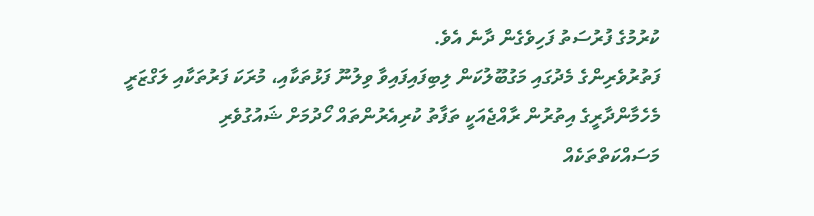ކުރުމުގެ ފުރުސަތު ފަހިވެގެން ދާނެ އެވެ.
ފަތުރުވެރިންގެ މެދުގައި މަގުބޫލުކަން ލިބިފައިފައިވާ ވިލުނޫ ފަޅުތަކާއި، މުރަކަ ފަރުތަކާއި ލަގްޒަރީ މެހެމާންދާރީގެ އިތުރުން ރާއްޖެއަކީ ތަފާތު ކުރިއެރުންތައް ހޯދުމަށް ޝައުގުވެރި މަސައްކަތްތަކެއް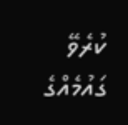ކުރެވޭ ގައުމެއްގެ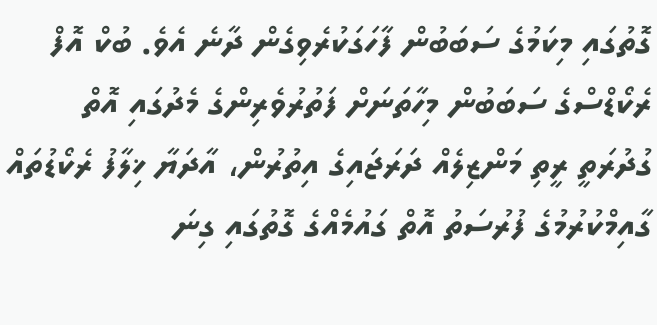ގޮތުގައި މިކަމުގެ ސަބަބުން ފާހަގަކުރެވިގެން ދާނެ އެވެ. ބުކް އޮފް ރެކޯޑްސްގެ ސަބަބުން މިހާތަނަށް ފަތުރުވެރިންގެ މެދުގައި އޮތް ގުދުރަތީ ރީތި މަންޒިލެއް ދަރަޖައިގެ އިތުރުން، އާދަޔާ ޚިލާފު ރެކޯޑުތައް ގާއިމްކުރުމުގެ ފުރުސަތު އޮތް ގައުމެއްގެ ގޮތުގައި ގިނަ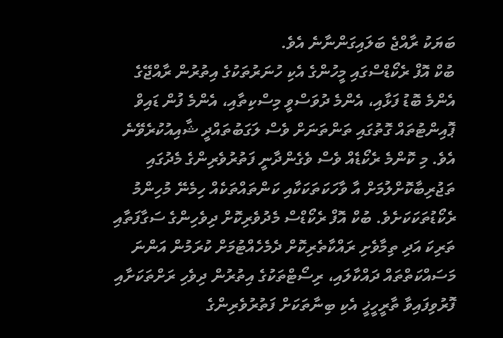ބަޔަކު ރާއްޖެ ބަލައިގަންނާނެ އެވެ.
ބުކް އޮފް ރެކޯޑްސްގައި މީހުންގެ އެކި ހުނަރުތަކުގެ އިތުރުން ރާއްޖޭގެ އެންމެ ބޮޑު ފަޅާއި، އެންމެ ދުވަސްވީ މިސްކިތާއި، އެންމެ ފުން ޑައިވް ޕޮއިންޓުތައް ގޮތުގައި ތަންތަނަށް ވެސް ލަގަބުތައްދީ ޝާއިއުކުރެވޭނެ އެވެ. މި ކޮންމެ ރެކޯޑެއް ވެސް ވެގެންދާނީ ފަތުރުވެރިންގެ މެދުގައި ތަޖުރިބާކޮށްލުމަށް އާ ވާހަކަތަކަކާއި ކަންތައްތަކެއް ހިމެނޭ މުހިންމު ރެކޯޑުތަކަކަށެވެ. ބުކް އޮފް ރެކޯޑްސް މެދުވެރިކޮށް ދިވެހިންގެ ސަގާފަތާއި ތަރިކަ އަދި ތިމާވެށި ރައްކާތެރިކޮށް ދެމެހެއްޓުމަށް ކުރަމުން އަންނަ މަސައްކަތްތައް ދައްކާލައި، ރިސޯޓްތަކުގެ އިތުރުން ދިވެހި ރަށްތަކަށާއި ފޮރުވިފައިވާ ތާރީހީޚީ އެކި ބިނާތަކަށް ފަތުރުވެރިންގެ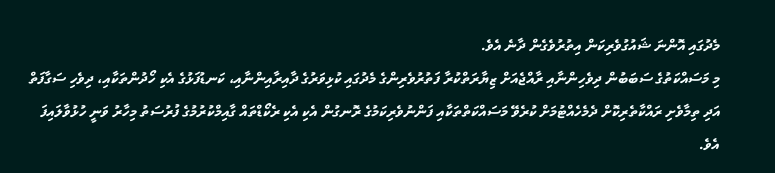މެދުގައި އޮންނަ ޝައުގުވެރިކަން އިތުރުވެގެން ދާނެ އެވެ.
މި މަސައްކަތުގެ ސަބަބުން ދިވެހިންނާއި ރާއްޖެއަށް ޒިޔާރަތްކުރާ ފަތުރުވެރިންގެ މެދުގައި ކުޅިވަރުގެ ދާއިރާއިންނާއި، ކަނޑުފަޅުގެ އެކި ހޯދުންތަކާއި، ދިވެހި ސަގާފަތް އަދި ތިމާވެށި ރައްކާތެރިކޮށް ދެމެހެއްޓުމަށް ކުރެވޭ މަސައްކަތްތަކާއި ފަންނުވެރިކަމުގެ ރޮނގުން އެކި އެކި ރެކޯޑްތައް ގާއިމްކުރުމުގެ ފުރުސަތު މިހާރު ވަނީ ހުޅުވާލައިފަ އެވެ.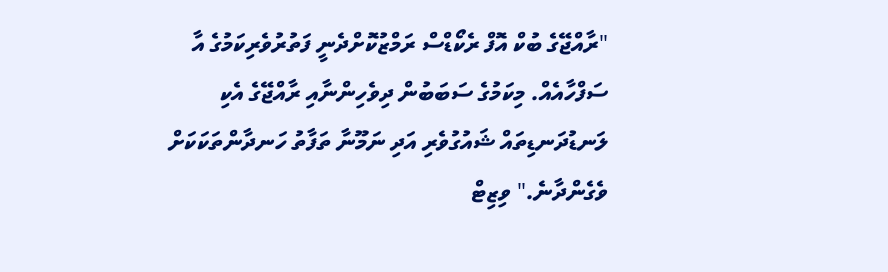"ރާއްޖޭގެ ބުކް އޮފް ރެކޯޑްސް ރަމްޒުކޮށްދެނީ ފަތުރުވެރިކަމުގެ އާ ސަފްހާއެއް. މިކަމުގެ ސަބަބުން ދިވެހިންނާއި ރާއްޖޭގެ އެކި ލަނޑުދަނޑިތައް ޝައުގުވެރި އަދި ނަމޫނާ ތަފާތު ހަނދާންތަކަކަށް ވެގެންދާނެ." ވިޒިޓް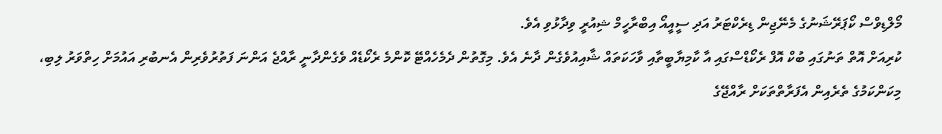މޯލްޑިވްސް ކޯޕަރޭޝަނުގެ މެނޭޖިން ޑިރެކްޓަރު އަދި ސީއީއޯ އިބްރާހީމް ޝިއުރީ ވިދާޅުވި އެވެ.
ކުރިއަށް އޮތް ތަނުގައި ބުކް އޮފް ރެކޯޑްސްގައި އާ ކާމިޔާބީތާއި ވާހަކަތައް ޝާއިއުވެގެން ދާނެ އެވެ. މިގޮތުން ދެމެހެއްޓޭ ކޮންމެ ރެކޯޑެއް ވެގެންދާނީ ރާއްޖެ އަންނަ ފަތުރުވެރިން އެނބުރި އައުމަށް ހިތްވަރު ލިބި، މިކަންކަމުގެ ތެރެއިން އެފަރާތްތަކަށް ރާއްޖޭގެ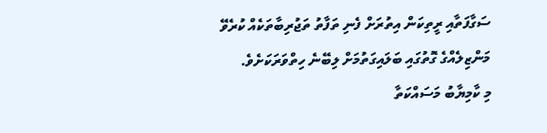ސަގާފަތާއި ރީތިކަން އިތުރަށް ފެނި ތަފާތު ތަޖުރިބާތަކެއް ކުރެވޭ މަންޒިލެއްގެ ގޮތުގައި ބަލައިގަތުމަށް ލިބޭނެ ހިތްވަރަކަށެވެ.
މި ކާމިޔާބު މަސައްކަތާ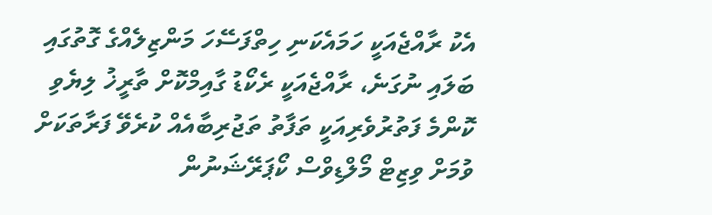އެކު ރާއްޖެއަކީ ހަމައެކަނި ހިތްފަސޭހަ މަންޒިލެއްގެ ގޮތުގައި ބަލައި ނުގަނެ، ރާއްޖެއަކީ ރެކޯޑު ގާއިމްކޮށް ތާރީޚު ލިޔެވި ކޮންމެ ފަތުރުވެރިއަކީ ތަފާތު ތަޖުރިބާއެއް ކުރެވޭ ފަރާތަކަށް ވުމަށް ވިޒިޓް މޯލްޑިވްސް ކޯޕަރޭޝަނުން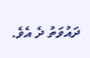ދައުވަތު ދެ އެވެ.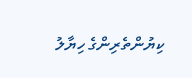ކިޔުންތެރިންގެ ހިޔާލު